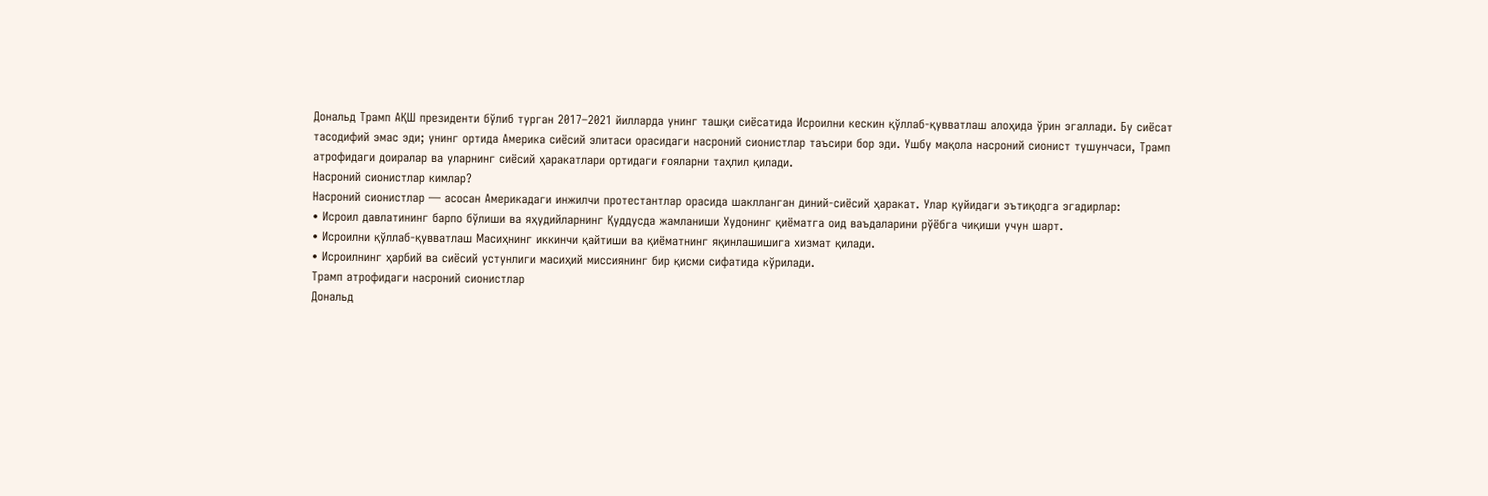Дональд Трамп АҚШ президенти бўлиб турган 2017–2021 йилларда унинг ташқи сиёсатида Исроилни кескин қўллаб-қувватлаш алоҳида ўрин эгаллади. Бу сиёсат тасодифий эмас эди; унинг ортида Америка сиёсий элитаси орасидаги насроний сионистлар таъсири бор эди. Ушбу мақола насроний сионист тушунчаси, Трамп атрофидаги доиралар ва уларнинг сиёсий ҳаракатлари ортидаги ғояларни таҳлил қилади.
Насроний сионистлар кимлар?
Насроний сионистлар — асосан Америкадаги инжилчи протестантлар орасида шаклланган диний-сиёсий ҳаракат. Улар қуйидаги эътиқодга эгадирлар:
• Исроил давлатининг барпо бўлиши ва яҳудийларнинг Қуддусда жамланиши Худонинг қиёматга оид ваъдаларини рўёбга чиқиши учун шарт.
• Исроилни қўллаб-қувватлаш Масиҳнинг иккинчи қайтиши ва қиёматнинг яқинлашишига хизмат қилади.
• Исроилнинг ҳарбий ва сиёсий устунлиги масиҳий миссиянинг бир қисми сифатида кўрилади.
Трамп атрофидаги насроний сионистлар
Дональд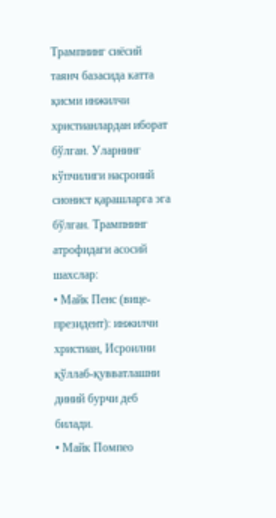Трампнинг сиёсий таянч базасида катта қисми инжилчи христианлардан иборат бўлган. Уларнинг кўпчилиги насроний сионист қарашларга эга бўлган. Трампнинг атрофидаги асосий шахслар:
• Майк Пенс (вице-президент): инжилчи христиан, Исроилни қўллаб-қувватлашни диний бурчи деб билади.
• Майк Помпео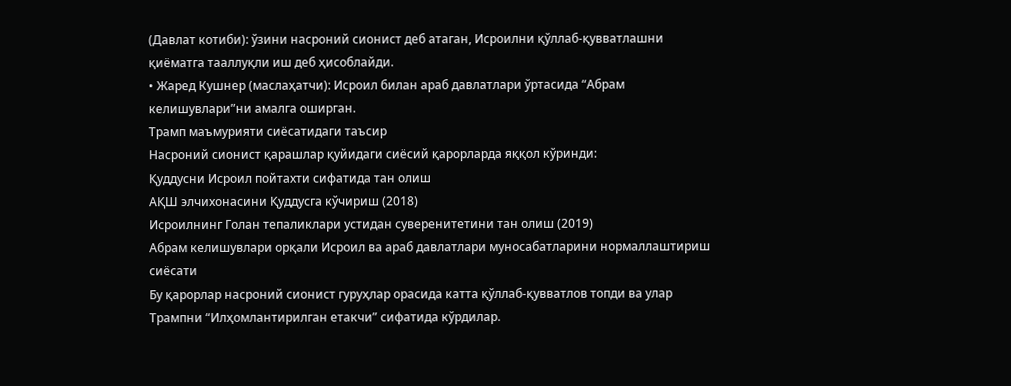(Давлат котиби): ўзини насроний сионист деб атаган, Исроилни қўллаб-қувватлашни қиёматга тааллуқли иш деб ҳисоблайди.
• Жаред Кушнер (маслаҳатчи): Исроил билан араб давлатлари ўртасида “Абрам келишувлари”ни амалга оширган.
Трамп маъмурияти сиёсатидаги таъсир
Насроний сионист қарашлар қуйидаги сиёсий қарорларда яққол кўринди:
Қуддусни Исроил пойтахти сифатида тан олиш
АҚШ элчихонасини Қуддусга кўчириш (2018)
Исроилнинг Голан тепаликлари устидан суверенитетини тан олиш (2019)
Абрам келишувлари орқали Исроил ва араб давлатлари муносабатларини нормаллаштириш сиёсати
Бу қарорлар насроний сионист гуруҳлар орасида катта қўллаб-қувватлов топди ва улар Трампни “Илҳомлантирилган етакчи” сифатида кўрдилар.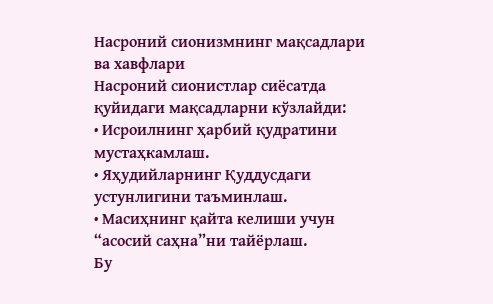Насроний сионизмнинг мақсадлари ва хавфлари
Насроний сионистлар сиёсатда қуйидаги мақсадларни кўзлайди:
• Исроилнинг ҳарбий қудратини мустаҳкамлаш.
• Яҳудийларнинг Қуддусдаги устунлигини таъминлаш.
• Масиҳнинг қайта келиши учун “асосий саҳна”ни тайёрлаш.
Бу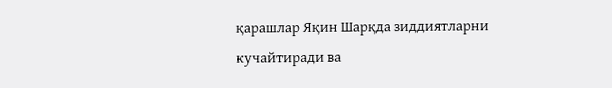қарашлар Яқин Шарқда зиддиятларни кучайтиради ва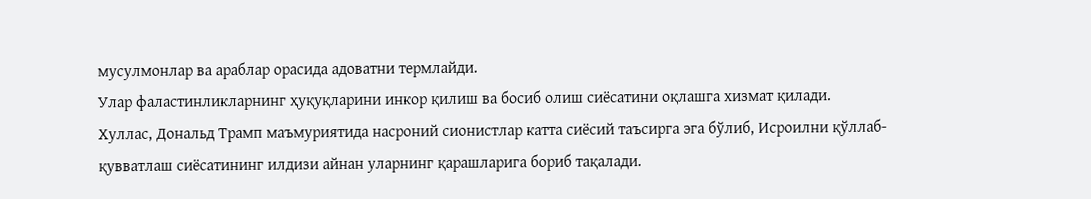мусулмонлар ва араблар орасида адоватни термлайди.
Улар фаластинликларнинг ҳуқуқларини инкор қилиш ва босиб олиш сиёсатини оқлашга хизмат қилади.
Хуллас, Дональд Трамп маъмуриятида насроний сионистлар катта сиёсий таъсирга эга бўлиб, Исроилни қўллаб-қувватлаш сиёсатининг илдизи айнан уларнинг қарашларига бориб тақалади.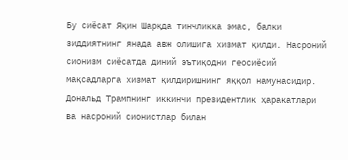Бу сиёсат Яқин Шарқда тинчликка эмас, балки зиддиятнинг янада авж олишига хизмат қилди. Насроний сионизм сиёсатда диний эътиқодни геосиёсий мақсадларга хизмат қилдиришнинг яққол намунасидир.
Дональд Трампнинг иккинчи президентлик ҳаракатлари ва насроний сионистлар билан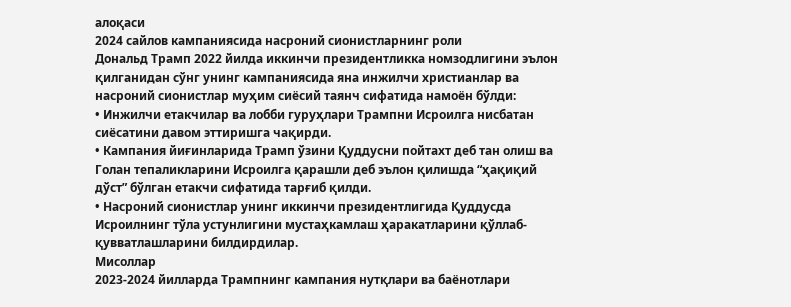алоқаси
2024 сайлов кампаниясида насроний сионистларнинг роли
Дональд Трамп 2022 йилда иккинчи президентликка номзодлигини эълон қилганидан сўнг унинг кампаниясида яна инжилчи христианлар ва насроний сионистлар муҳим сиёсий таянч сифатида намоён бўлди:
• Инжилчи етакчилар ва лобби гуруҳлари Трампни Исроилга нисбатан сиёсатини давом эттиришга чақирди.
• Кампания йиғинларида Трамп ўзини Қуддусни пойтахт деб тан олиш ва Голан тепаликларини Исроилга қарашли деб эълон қилишда “ҳақиқий дўст” бўлган етакчи сифатида тарғиб қилди.
• Насроний сионистлар унинг иккинчи президентлигида Қуддусда Исроилнинг тўла устунлигини мустаҳкамлаш ҳаракатларини қўллаб-қувватлашларини билдирдилар.
Мисоллар
2023-2024 йилларда Трампнинг кампания нутқлари ва баёнотлари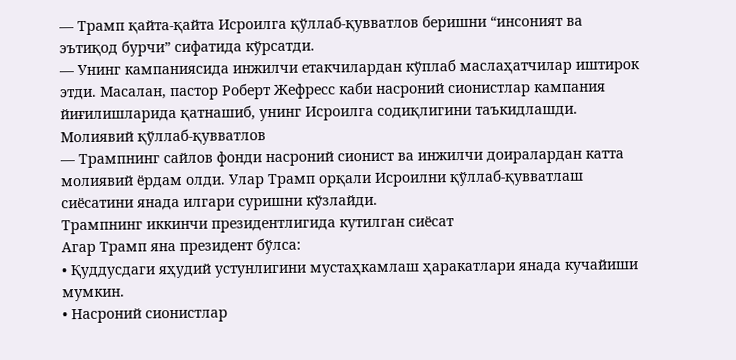— Трамп қайта-қайта Исроилга қўллаб-қувватлов беришни “инсоният ва эътиқод бурчи” сифатида кўрсатди.
— Унинг кампаниясида инжилчи етакчилардан кўплаб маслаҳатчилар иштирок этди. Масалан, пастор Роберт Жефресс каби насроний сионистлар кампания йиғилишларида қатнашиб, унинг Исроилга содиқлигини таъкидлашди.
Молиявий қўллаб-қувватлов
— Трампнинг сайлов фонди насроний сионист ва инжилчи доиралардан катта молиявий ёрдам олди. Улар Трамп орқали Исроилни қўллаб-қувватлаш сиёсатини янада илгари суришни кўзлайди.
Трампнинг иккинчи президентлигида кутилган сиёсат
Агар Трамп яна президент бўлса:
• Қуддусдаги яҳудий устунлигини мустаҳкамлаш ҳаракатлари янада кучайиши мумкин.
• Насроний сионистлар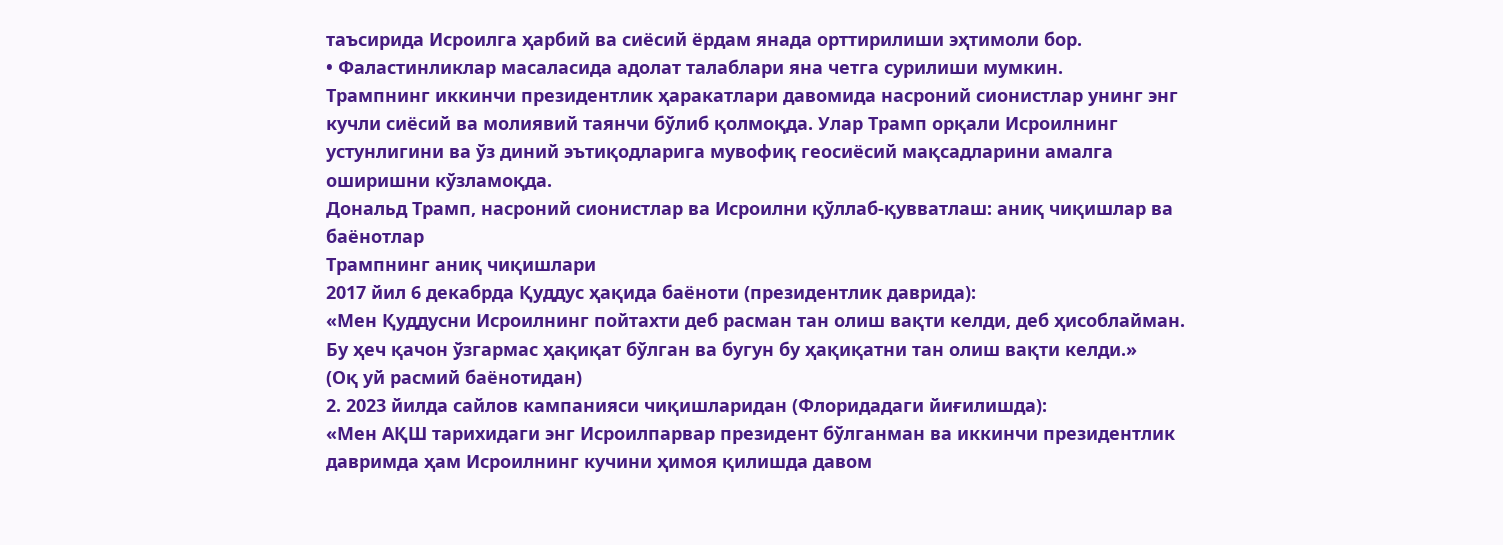таъсирида Исроилга ҳарбий ва сиёсий ёрдам янада орттирилиши эҳтимоли бор.
• Фаластинликлар масаласида адолат талаблари яна четга сурилиши мумкин.
Трампнинг иккинчи президентлик ҳаракатлари давомида насроний сионистлар унинг энг кучли сиёсий ва молиявий таянчи бўлиб қолмоқда. Улар Трамп орқали Исроилнинг устунлигини ва ўз диний эътиқодларига мувофиқ геосиёсий мақсадларини амалга оширишни кўзламоқда.
Дональд Трамп, насроний сионистлар ва Исроилни қўллаб-қувватлаш: аниқ чиқишлар ва баёнотлар
Трампнинг аниқ чиқишлари
2017 йил 6 декабрда Қуддус ҳақида баёноти (президентлик даврида):
«Мен Қуддусни Исроилнинг пойтахти деб расман тан олиш вақти келди, деб ҳисоблайман. Бу ҳеч қачон ўзгармас ҳақиқат бўлган ва бугун бу ҳақиқатни тан олиш вақти келди.»
(Оқ уй расмий баёнотидан)
2. 2023 йилда сайлов кампанияси чиқишларидан (Флоридадаги йиғилишда):
«Мен АҚШ тарихидаги энг Исроилпарвар президент бўлганман ва иккинчи президентлик давримда ҳам Исроилнинг кучини ҳимоя қилишда давом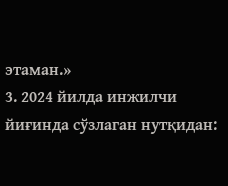этаман.»
3. 2024 йилда инжилчи йиғинда сўзлаган нутқидан: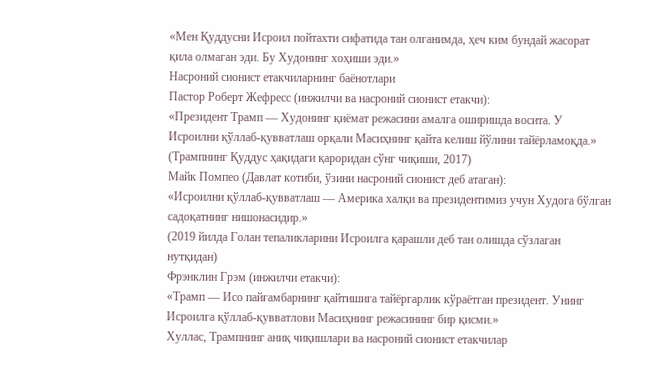«Мен Қуддусни Исроил пойтахти сифатида тан олганимда, ҳеч ким бундай жасорат қила олмаган эди. Бу Худонинг хоҳиши эди.»
Насроний сионист етакчиларнинг баёнотлари
Пастор Роберт Жефресс (инжилчи ва насроний сионист етакчи):
«Президент Трамп — Худонинг қиёмат режасини амалга оширишда восита. У Исроилни қўллаб-қувватлаш орқали Масиҳнинг қайта келиш йўлини тайёрламоқда.»
(Трампнинг Қуддус ҳақидаги қароридан сўнг чиқиши, 2017)
Майк Помпео (Давлат котиби, ўзини насроний сионист деб атаган):
«Исроилни қўллаб-қувватлаш — Америка халқи ва президентимиз учун Худога бўлган садоқатнинг нишонасидир.»
(2019 йилда Голан тепаликларини Исроилга қарашли деб тан олишда сўзлаган нутқидан)
Фрэнклин Грэм (инжилчи етакчи):
«Трамп — Исо пайғамбарнинг қайтишига тайёргарлик кўраётган президент. Унинг Исроилга қўллаб-қувватлови Масиҳнинг режасининг бир қисми.»
Хуллас, Трампнинг аниқ чиқишлари ва насроний сионист етакчилар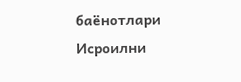баёнотлари Исроилни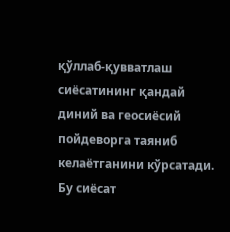қўллаб-қувватлаш сиёсатининг қандай диний ва геосиёсий пойдеворга таяниб келаётганини кўрсатади. Бу сиёсат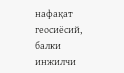нафақат геосиёсий, балки инжилчи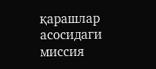қарашлар асосидаги миссия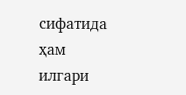сифатида ҳам илгари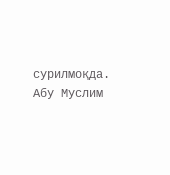сурилмоқда.
Абу Муслим